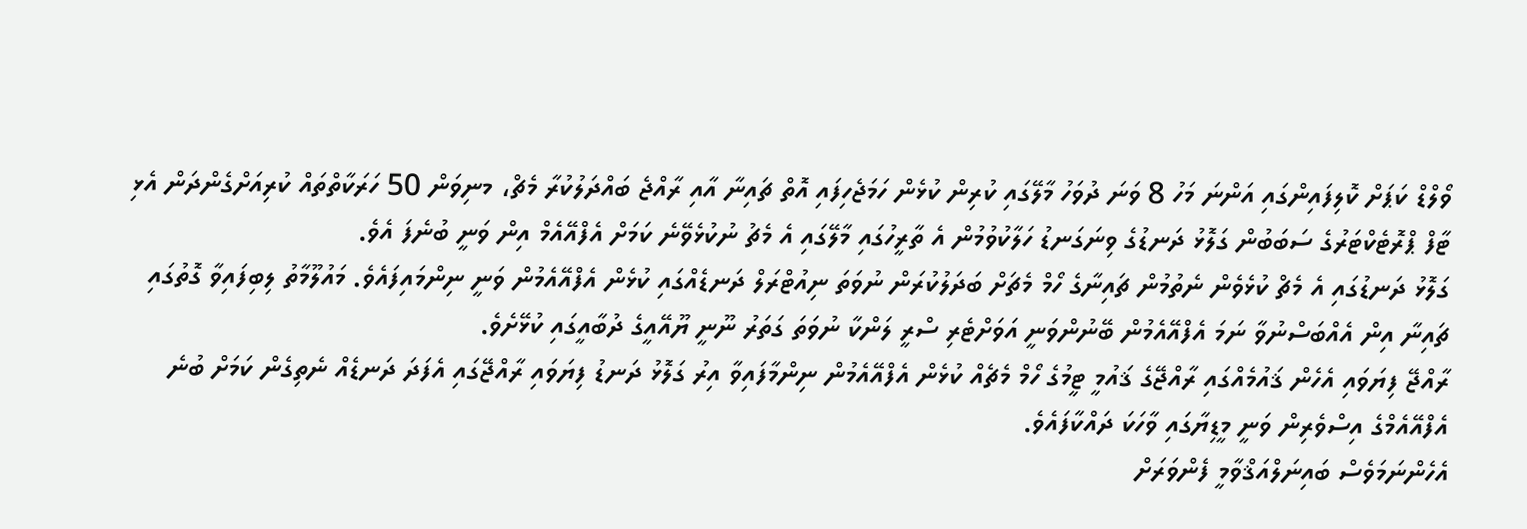ވޯލްޑް ކަޕަށް ކޮލިފައިންގައި އަންނަ މަހު 8 ވަނަ ދުވަހު މާލޭގައި ކުރިން ކުޅެން ހަމަޖެހިފައި އޮތް ޗައިނާ އާއި ރާއްޖެ ބައްދަލުކުރާ މެޗް، މނިވަން 50 ހަރަކާތްތައް ކުރިއަށްގެންދަން އެޅި ޓާފް ޕްރޮޓެކްޓަރުގެ ސަބަބުން ގަލޮޅު ދަނޑުގެ ވިނަގަނޑު ހަލާކުވުމުން އެ ތާރީހުގައި މާލޭގައި އެ މެޗު ނުކުޅެވޭނެ ކަމަށް އެފްއޭއެމް އިން ވަނީ ބުނެފަ އެވެ.
ގަލޮޅު ދަނޑުގައި އެ މެޗް ކުޅެވެން ނެތުމުން ޗައިނާގެ ހޯމް މެޗަށް ބަދަލުކުރަން ނުވަތަ ނިއުޓްރަލް ދަނޑެއްގައި ކުޅެން އެފްއޭއެމުން ވަނީ ނިންމައިފައެވެ. މައުލޫމާތު ލިބިފައިވާ ގޮތުގައި ޗައިނާ އިން އެއްބަސްނުވާ ނަމަ އެފްއޭއެމުން ބޭނުންވަނީ އަވަށްޓެރި ސްރީ ލަންކާ ނުވަތަ ގަތަރު ނޫނީ ޔޫއޭއީގެ ދުބާއީގައި ކުޅޭށެވެ.
ރާއްޖޭ ފިޔަވައި އެހެން ޤައުމެއްގައި ރާއްޖޭގެ ޤައުމީ ޓީމުގެ ހޯމް މެޗެއް ކުޅެން އެފްއޭއެމުން ނިންމާފައިވާ އިރު ގަލޮޅު ދަނޑު ފިޔަވައި ރާއްޖޭގައި އެފަދަ ދަނޑެއް ނެތިގެން ކަމަށް ބުނެ އެފްއޭއެމްގެ އިސްވެރިން ވަނީ މީޑިޔާގައި ވާހަކަ ދައްކާފައެވެ.
އެހެންނަމަވެސް ބައިނަލްއަޤްވާމީ ފެންވަރަށް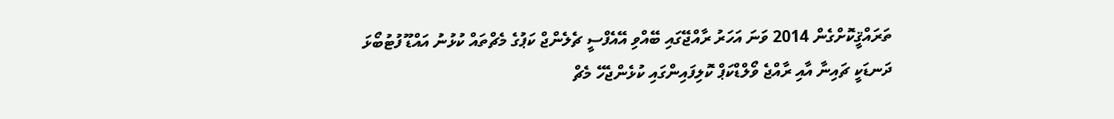ތަރައްޤީކޮށްގެން 2014 ވަނަ އަހަރު ރާއްޖޭގައި ބޭއްވި އޭއެފްސީ ޗެލެންޖް ކަޕުގެ މެޗްތައް ކުޅުނު އައްޑޫ ފުޓުބޯޅަ ދަނޑަކީ ޗައިނާ އާއި ރާއްޖެ ވޯލްޑްކަޕް ކޮލިފައިންގައި ކުޅެންޖެހޭ މެޗް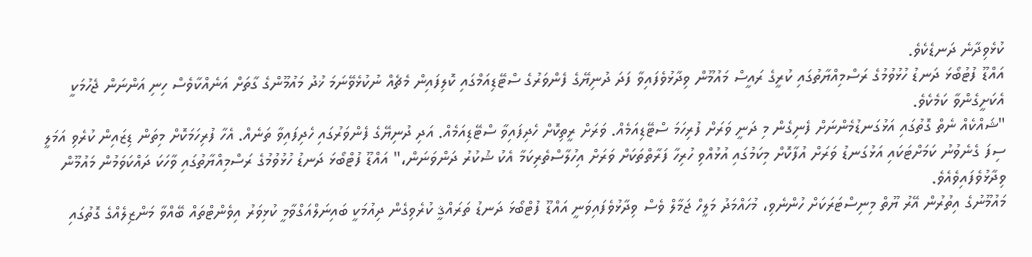ކުޅެވިދާނެ ދަނޑެކެވެ.
އައްޑޫ ފުޓުބޯޅަ ދަނޑު ހުޅުވުމުގެ ރަސްމިއްޔާތުގައި ކުރީގެ ރައީސް މައުމޫން ވިދާޅުވެފައިވާ ފަދަ ދުނިޔޭގެ ފެންވަރުގެ ސްޓޭޑިއަމްގައި ކޮލިފައިން މެޗެއް ނުކުޅެވޭނަމަ ޚުދު މައުމޫންގެ ގާތަށް އަނެއްކާވެސް ހިނި އަންނަން ޖެހުމަކީ އެކަށީގެންވާ ކަމެކެވެ.
"ޝައްކެއް ނެތް ގޮތުގައި އަޅުގަނޑުމެންނަށް ފެނިގެން މި ދަނީ ވަރަށް ފުރިހަމަ ސްޓޭޑިއަމެއް. ވަރަށް ރީތިކޮށް ހެދިފައިވާ ސްޓޭޑިއަމެއް. އަދި ދުނިޔޭގެ ފެންވަރުގައި ހެދިފައިވާ ތަނެއް. އެހާ ފުރިހަމަކޮށް މިތަން ޑިޒައިން ކުރެވި އަމަލީ ސިފަ ގެނެވުނު ކަމަށްޓަކައި އަޅުގަނޑު ވަރަށް އުފާކޮށް މިކަމުގައި އުޅުއްވި ހުރިހާ ފަރާތްތަކަށް ވަރަށް އިހުލާސްތެރިކަމާ އެކު ޝުކުރު ދަންވަނަން،" އައްޑޫ ފުޓްބޯޅަ ދަނޑު ހުޅުވުމުގެ ރަސްމިއްޔާތުގައި ވާހަކަ ދައްކަވަމުން މައުމޫން ވިދާޅުވެފައިވެއެވެ.
މައުމޫނުގެ އިތުރުން އޭރު ޔޫތް މިނިސްޓަރަކަށް ހުންނެވި، މުހައްމަދު މަލީހް ޖަމާލް ވެސް ވިދާޅުވެފައިވަނީ އައްޑޫ ފުޓްބޯޅަ ދަނޑު ތަރައްޤީ ކުރެވިގެން ދިއުމަކީ ބައިނަލްއަގްވާމީ ކުޅިވަރު އިވެންޓްތައް ބޭއްވާ މަންޒިލެއްގެ ގޮތުގައި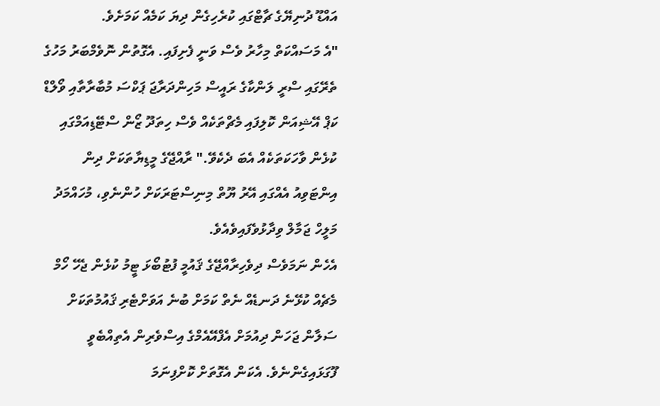އައްޑޫ ދުނިޔޭގެ ޗާޓްގައި ކުރެހިގެން ދިޔަ ކަމެއް ކަމަށެވެ.
"އެ މަސައްކަތް މިހާރު ވެސް ވަނީ ފެށިފައި. އެގޮތުން ނޮވެމްބަރު މަހުގެ ތެރޭގައި ސްރީ ލަންކާގެ ރައީސް މަހިންދަރާޖަ ޕަކްސަ މުބާރާތާއި ވޯލްޑް ކަޕް އޭޝިއަން ކޮލިފައި މެޗްތަކެއް ވެސް ހިތަދޫ ޒޯން ސްޓޭޑިއަމްގައި ކުޅެން ވާހަކަތަކެއް އެބަ ދެކެވޭ." ރާއްޖޭގެ މީޑިޔާތަކަށް ދިން އިންޓަވިއު އެއްގައި އޭރު ޔޫތް މިނިސްޓަރަކަށް ހުންނެވި، މުހައްމަދު މަލީހް ޖަމާލް ވިދާޅުވެފައިވެއެވެ.
އެހެން ނަމަވެސް ދިވެހިރާއްޖޭގެ ޤައުމީ ފުޓުބޯޅަ ޓީމު ކުޅެން ޖެހޭ ހޯމް މެޗެއް ކުޅޭނެ ދަނޑެއް ނެތް ކަމަށް ބުނެ އަވަށްޓެރި ޤައުމުތަކަށް ސަލާން ޖަހަން ދިއުމަށް އެފްއޭއެމްގެ އިސްވެރިން އެތިއްބެވީ ފޫގަޅައިގެންނެވެ. އެކަން އެގޮތަށް ކޮށްފިނަމަ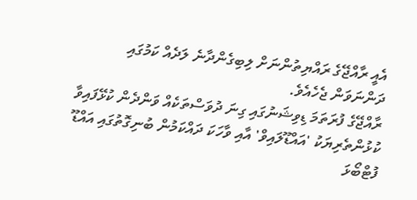އެއީ ރާއްޖޭގެ ރައްޔިތުންނަށް ލިބިގެންދާނެ ލަދެއް ކަމުގައި ދަންނަވަން ޖެހެއެވެ.
ރާއްޖޭގެ ފުރަތަމަ ޑިވިޝަނުގައި ގިނަ ދުވަސްތަކެއް ވަންދެން ކުޅޭފައިވާ ކުޅުންތެރިޔަކު 'އައްޑޫލައިވް' އާއި ވާހަކަ ދައްކަމުން ބުނިގޮތުގައި އައްޑޫ ފުޓްބޯޅަ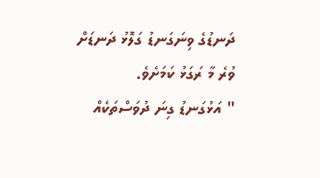ދަނޑުގެ ވިނަގަނޑު ގަލޮޅު ދަނޑަށް ވުރެ މާ ރަގަޅު ކަމަށެވެ.
" އަޅުގަނޑު ގިނަ ދުވަސްތަކެއް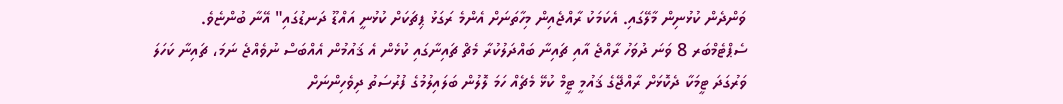ވަންދެން ކުޅުނިން މާލޭގައި. އެކަމަކު ރާއްޖެއިން މިހާތަނަށް އެންމެ ރަގަޅު ޕިޗަކަށް ކުޅުނީ އައްޑޫ ދަނޑުގައި" އޭނާ ބުންޏެވެ.
ސެޕްޓެމްބަރ 8 ވަނަ ދުވަހު ރާއްޖެ އާއި ޗައިނާ ބައްދަލުކުރާ މެޗް ޗައިނާގައި ކުޅެން އެ ޤައުމުން އެއްބަސް ނުވެއްޖެ ނަމަ، ޗައިނާ ކަހަލަ ވަރުގަދަ ޓީމަކާ ދެކޮޅަށް ރާއްޖޭގެ ޤައުމީ ޓީމް ކުޅޭ މެޗެއް ހަމަ ލޮލުން ބަލައިލުމުގެ ފުރުސަތު ދިވެހިންނަށް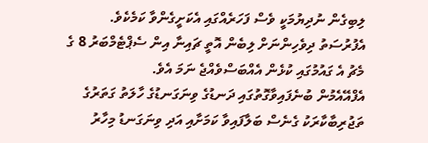ލިބިގެން ނުދިޔުމަކީ ވެސް ފަހަރެއްގައި އެކަށީގެންވާ ކަމެކެވެ. އެފުރުސަތު ދިވެހިންނަށް ލިބެން އޮތީ ޗައިނާ އިން ސެޕްޓެމްބަރު 8 ގެ މެޗު އެ ގައުމުގައި ކުޅެން އެއްބަސްވެއްޖެ ނަމަ އެވެ.
އެފްއޭއެމުން ބުނެފައިވާގޮތުގައި ދަނޑުގެ ވިނަގަނޑުގެ ހާލަތު ގަތަރުގެ ތަޖުރިބާކާރަކު ގެނެސް ބަލާފައިވާ ކަމަށާއި އަދި ވިނަގަނޑު މިހާރު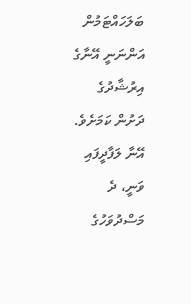ބަލަހައްޓަމުން އަންނަނީ އޭނާގެ އިރުޝާދުގެ ދަށުން ކަމަށެވެ.
އޭނާ ލަފާދީފައި ވަނީ، ދެ މަސްދުވަހުގެ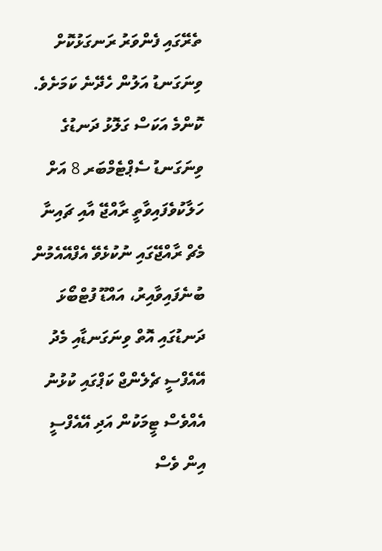ތެރޭގައި ފެންވަރު ރަނގަޅުކޮށް ވިނަގަނޑު އަލުން ހެދޭނެ ކަމަށެވެ.
ކޮންމެ އަކަސް ގަލޮޅު ދަނޑުގެ ވިނަގަނޑު ސެޕްޓެމްބަރ 8 އަށް ހަލާކުވެފައިވާތީ ރާއްޖޭ އާއި ޗައިނާ މެޗް ރާއްޖޭގައި ނުކުޅެވޭ އެފްއޭއެމުން ބުނެފައިވާއިރު، އައްޑޫ ފުޓްބޯޅަ ދަނޑުގައި އޮތް ވިނަގަނޑާއި މެދު އޭއެފްސީ ޗެލެންޖް ކަޕްގައި ކުޅުނު އެއްވެސް ޓީމަކުން އަދި އޭއެފްސީ އިން ވެސް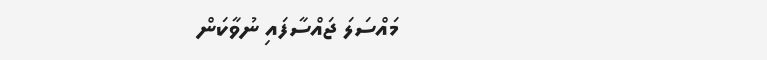މައްސަލަ ޖައްސާފައި ނުވާކަން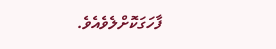ފާހަގަކޮށްލެވެއެވެ.